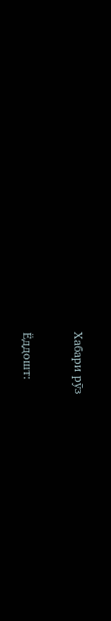Хабари рӯз

Ёддошт: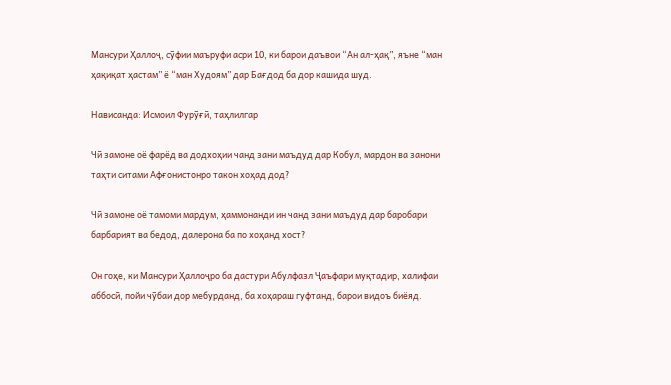Мансури Ҳаллоҷ, сӯфии маъруфи асри 10, ки барои даъвои “Ан ал-ҳақ”, яъне “ман ҳақиқат ҳастам” ё “ман Худоям” дар Бағдод ба дор кашида шуд.

Нависанда: Исмоил Фурӯғӣ, таҳлилгар

Чӣ замоне оё фарёд ва додхоҳии чанд зани маъдуд дар Кобул, мардон ва занони таҳти ситами Афғонистонро такон хоҳад дод?

Чӣ замоне оё тамоми мардум, ҳаммонанди ин чанд зани маъдуд дар баробари барбарият ва бедод, далерона ба по хоҳанд хост?

Он гоҳе, ки Мансури Ҳаллоҷро ба дастури Абулфазл Ҷаъфари муқтадир, халифаи аббосӣ, пойи чӯбаи дор мебурданд, ба хоҳараш гуфтанд, барои видоъ биёяд.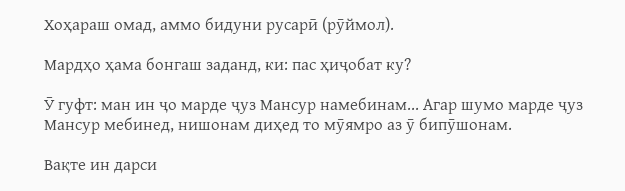Хоҳараш омад, аммо бидуни русарӣ (рӯймол).

Мардҳо ҳама бонгаш заданд, ки: пас ҳиҷобат ку?

Ӯ гуфт: ман ин ҷо марде ҷуз Мансур намебинам... Агар шумо марде ҷуз Мансур мебинед, нишонам диҳед то мӯямро аз ӯ бипӯшонам.

Вақте ин дарси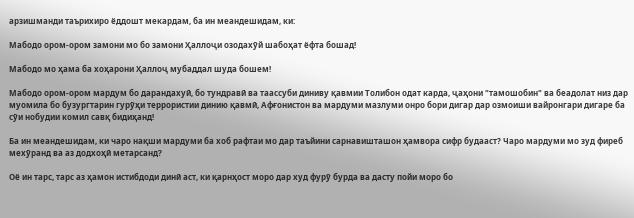арзишманди таърихиро ёддошт мекардам, ба ин меандешидам, ки:

Мабодо ором-ором замони мо бо замони Ҳаллоҷи озодахӯй шабоҳат ёфта бошад!

Мабодо мо ҳама ба хоҳарони Ҳаллоҷ мубаддал шуда бошем!

Мабодо ором-ором мардум бо дарандахуӣ, бо тундравӣ ва таассуби диниву қавмии Толибон одат карда, ҷаҳони "тамошобин" ва беадолат низ дар муомила бо бузургтарин гурӯҳи террористии динию қавмӣ, Афғонистон ва мардуми мазлуми онро бори дигар дар озмоиши вайронгари дигаре ба сӯи нобудии комил савқ бидиҳанд!

Ба ин меандешидам, ки чаро нақши мардуми ба хоб рафтаи мо дар таъйини сарнавишташон ҳамвора сифр будааст? Чаро мардуми мо зуд фиреб мехӯранд ва аз додхоҳӣ метарсанд?

Оё ин тарс, тарс аз ҳамон истибдоди динӣ аст, ки қарнҳост моро дар худ фурӯ бурда ва дасту пойи моро бо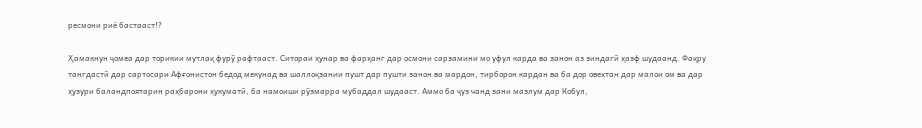ресмони риё бастааст!?

Ҳамакнун ҷомеа дар торикии мутлақ фурӯ рафтааст. Ситораи ҳунар ва фарҳанг дар осмони сарзамини мо уфул карда ва занон аз зиндагӣ ҳазф шудаанд. Фақру тангдастӣ дар сартосари Афғонистон бедод мекунад ва шаллоқзании пушт дар пушти занон ва мардон, тирборон кардан ва ба дор овехтан дар малои ом ва дар ҳузури баландпоятарин раҳбарони ҳукуматӣ, ба намоиши рӯзмарра мубаддал шудааст. Аммо ба ҷуз чанд зани мазлум дар Кобул,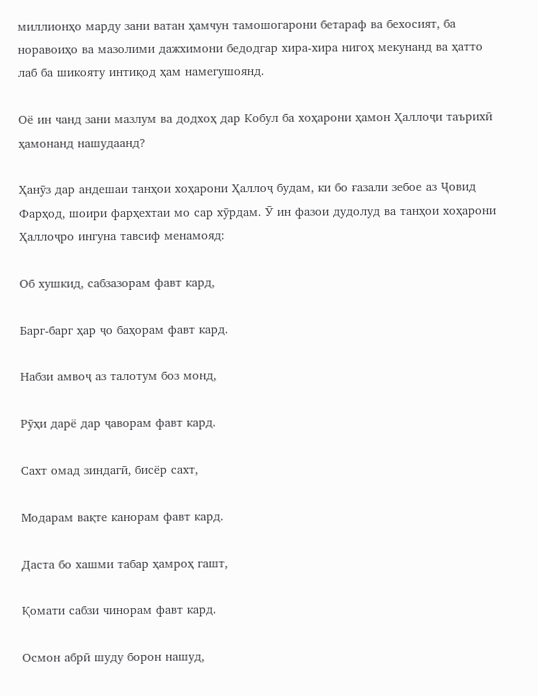миллионҳо марду зани ватан ҳамчун тамошогарони бетараф ва бехосият, ба норавоиҳо ва мазолими дажхимони бедодгар хира-хира нигоҳ мекунанд ва ҳатто лаб ба шикояту интиқод ҳам намегушоянд.

Оё ин чанд зани мазлум ва додхоҳ дар Кобул ба хоҳарони ҳамон Ҳаллоҷи таърихӣ ҳамонанд нашудаанд?

Ҳанӯз дар андешаи танҳои хоҳарони Ҳаллоҷ будам, ки бо ғазали зебое аз Ҷовид Фарҳод, шоири фарҳехтаи мо сар хӯрдам. Ӯ ин фазои дудолуд ва танҳои хоҳарони Ҳаллоҷро ингуна тавсиф менамояд:

Об хушкид, сабзазорам фавт кард,

Барг-барг ҳар ҷо баҳорам фавт кард.

Набзи амвоҷ аз талотум боз монд,

Рӯҳи дарё дар ҷаворам фавт кард.

Сахт омад зиндагӣ, бисёр сахт,

Модарам вақте канорам фавт кард.

Даста бо хашми табар ҳамроҳ гашт,

Қомати сабзи чинорам фавт кард.

Осмон абрӣ шуду борон нашуд,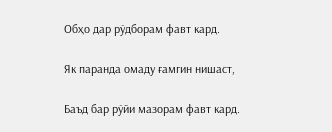Обҳо дар рӯдборам фавт кард.

Як паранда омаду ғамгин нишаст,

Баъд бар рӯйи мазорам фавт кард.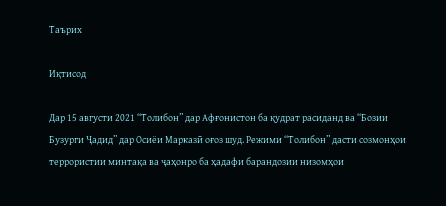Таърих

Иқтисод

Дар 15 августи 2021 “Толибон” дар Афғонистон ба қудрат расиданд ва “Бозии Бузурги Ҷадид” дар Осиёи Марказӣ оғоз шуд. Режими “Толибон” дасти созмонҳои террористии минтақа ва ҷаҳонро ба ҳадафи барандозии низомҳои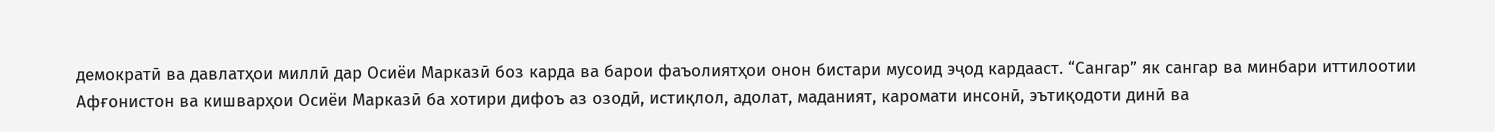демократӣ ва давлатҳои миллӣ дар Осиёи Марказӣ боз карда ва барои фаъолиятҳои онон бистари мусоид эҷод кардааст. “Сангар” як сангар ва минбари иттилоотии Афғонистон ва кишварҳои Осиёи Марказӣ ба хотири дифоъ аз озодӣ, истиқлол, адолат, маданият, каромати инсонӣ, эътиқодоти динӣ ва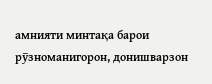амнияти минтақа барои рӯзноманигорон, донишварзон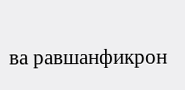ва равшанфикрон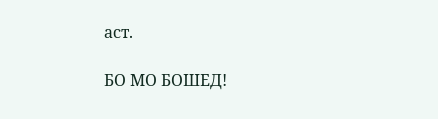аст.

БО МО БОШЕД!